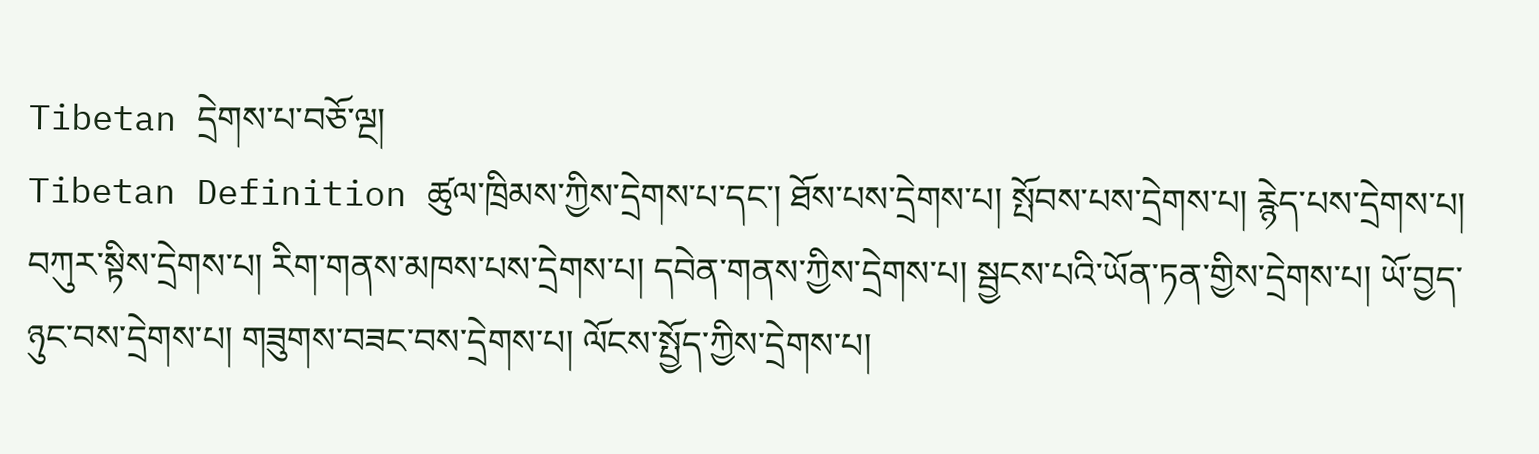Tibetan དྲེགས་པ་བཅོ་ལྔ།
Tibetan Definition ཚུལ་ཁྲིམས་ཀྱིས་དྲེགས་པ་དང་། ཐོས་པས་དྲེགས་པ། སྤོབས་པས་དྲེགས་པ། རྙེད་པས་དྲེགས་པ། བཀུར་སྟིས་དྲེགས་པ། རིག་གནས་མཁས་པས་དྲེགས་པ། དབེན་གནས་ཀྱིས་དྲེགས་པ། སྦྱངས་པའི་ཡོན་ཏན་གྱིས་དྲེགས་པ། ཡོ་བྱད་ཉུང་བས་དྲེགས་པ། གཟུགས་བཟང་བས་དྲེགས་པ། ལོངས་སྤྱོད་ཀྱིས་དྲེགས་པ།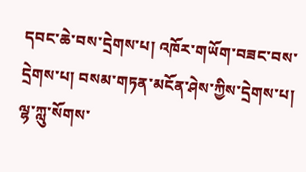དབང་ཆེ་བས་དྲེགས་པ། འཁོར་གཡོག་བཟང་བས་དྲེགས་པ། བསམ་གཏན་མངོན་ཤེས་ཀྱིས་དྲེགས་པ། ལྷ་ཀླུ་སོགས་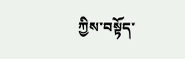ཀྱིས་བསྟོད་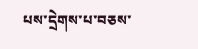པས་དྲེགས་པ་བཅས་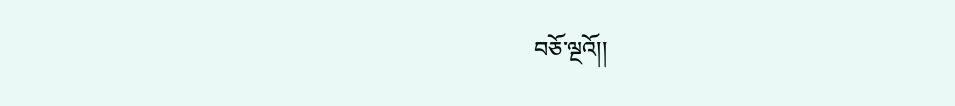བཅོ་ལྔའོ།།